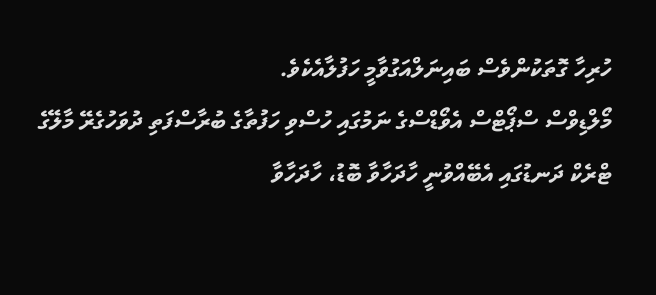ހުރިހާ ގޮތަކުންވެސް ބައިނަލްއަގުވާމީ ހަފުލާއެކެވެ.
މޯލްޑިވްސް ސްޕޯޓްސް އެވޯޑްސްގެ ނަމުގައި ހުސްވި ހަފުތާގެ ބުރާސްފަތި ދުވަހުގެރޭ މާލޭގެ ޓްރެކް ދަނޑުގައި އެބޭއްވުނީ ހާދަހާވާ ބޮޑު، ހާދަހާވާ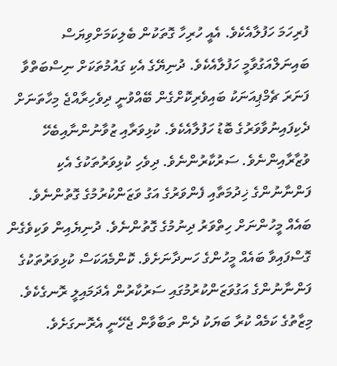ފުރިހަމަ ހަފުލާއެކެވެ. އެއީ ހުރިހާ ގޮތަކުން ބެލިކަމަށްވިޔަސް ބައިނަލްއަގުވާމީ ހަފުލާއެކެވެ. ދުނިޔޭގެ އެކި ގައުމުތަކަށް ނިސްބަތްވާ ފަނަރަ ޗެމްޕިއަނަކު ބައިވެރިކޮށްގެން ބޭއްވުނީ ދިވެހިރާއްޖެ މިހާތަނަށް ދެކިފައިނުވާވަރުގެ ބޮޑު ހަފުލާއެކެވެ. ކުޅިވަރާއި ޒުވާނުންނާއިބެހޭ ވުޒާރާއިންނެވެ. ސަރުކާރުންނެވެ. ދިވެހި ކުޅިވަރުތަކުގެ އެކި ފަންނާނުންގެ ޚިދުމަތާއި ފެންވަރުގެ އަގު ވަޒަންކުރުމުގެ ގޮތުންނެވެ. ބައެއް މީހުންނަށް ހިތްވަރު ދިނުމުގެ ގޮތުންނެވެ. ދުނިޔެއިން ވަކިވެގެން ގޮސްފައިވާ ބައެއް މީހުންގެ ހަނދާނަށެވެ. ކޮންމެއަކަސް ކުޅިވަރުތަކުގެ ފަންނާނުންގެ އަގުވަޒަންކުރުމުގައި ސަރުކާރުން އެދަމައިލީ ރޮނގެކެވެ. މިޒާތުގެ ކަމެއް ކުރާ ބަޔަކު ދެން ތަބާވާން ޖެހޭނީ އެރޮނގަށެވެ.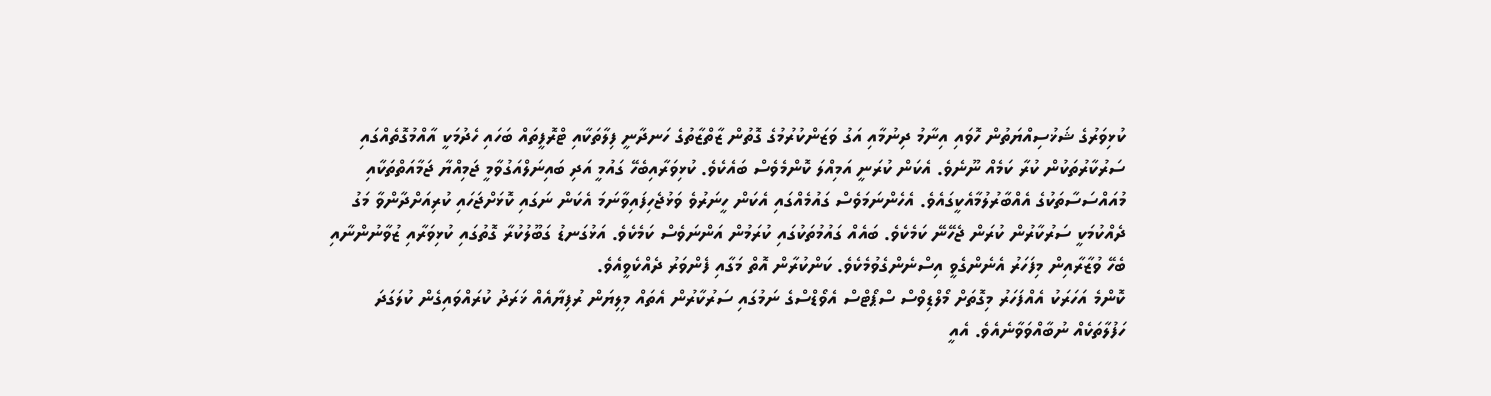ކުޅިވަރުގެ ޝަޚުސިއްޔަތުން ހޮވައި އިނާމު ދިނުމާއި އަގު ވަޒަންކުރުމުގެ ގޮތުން ޒާތްޒާތުގެ ހަނދާނީ ފިލާތަކާއި ޓްރޮފީތައް ބަހައި ހެދުމަކީ އާއްމުގޮތެއްގައި ސަރުކާރުތަކުން ކުރާ ކަމެއް ނޫނެވެ. އެކަން ކުރަނީ އަމިއްލަ ކޮންމެވެސް ބައެކެވެ. ކުޅިވަރާއިބެހޭ ގައުމީ އަދި ބައިނަލްއަގުވާމީ ޖަމިއްޔާ ޖަމާއަތްތަކާއި މުއައްސަސާތަކުގެ އެއްބާރުލުމާއެކީގައެވެ. އެހެންނަމަވެސް ގައުމެއްގައި އެކަން ހީނަރުވެ ވަޅުޖެހިފައިވާނަމަ އެކަން ނަގައި ކޮޅަށްޖަހައި ކުރިއަށްދާންވާ މަގު ދެއްކުމަކީ ސަރުކާރުން ކުރަން ޖެހޭނޭ ކަމެކެވެ. ބައެއް ގައުމުތަކުގައި ކުރަމުން އަންނަވެސް ކަމެކެވެ. އަޅުގަނޑު ގަބޫލުކުރާ ގޮތުގައި ކުޅިވަރާއި ޒުވާނުންނާއި ބެހޭ ވުޒާރާއިން މިފަހަރު އެނެންގެވީ އިސްނެންގެވުމެކެވެ. ކަންކުރާން އޮތް މަގާއި ފެންވަރު ދެއްކެވީއެވެ.
ކޮންމެ އަހަރަކު އެއްފަހަރު މިގޮތަށް މޯލްޑިވްސް ސްޕޯޓްސް އެވޯޑްސްގެ ނަމުގައި ސަރުކާރުން އެތައް މިލިޔަން ރުފިޔާއެއް ޚަރަދު ކުރައްވައިގެން ކުލަގަދަ ހަފުލާތަކެއް ނުބާއްވަވާނެއެވެ. އެއީ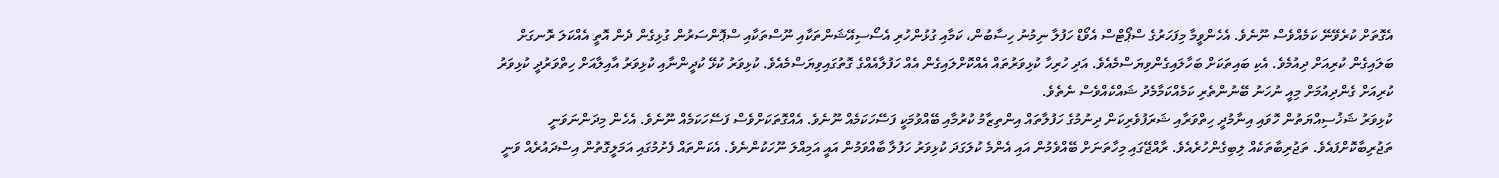އެގޮތަށް ކުރެވޭނޭ ކަމެއްވެސް ނޫނެވެ. އެހެންވީމާ މިފަހަރުގެ ސްޕޯޓްސް އެވޯޑް ހަފުލާ ނިމުނު ހިސާބުން، ކަމާއި ގުޅުންހުރި އެސޯސިއޭޝަންތަކާއި ނޫސްތަކާއި ސްޕޮންސަރުން ގުޅިގެން ދެން އޮތީ އެއްކަލަ ރޮނގަށް ބަލައިގެން ކުރިއަށް ދިއުމެވެ. އެކި ބައިތަކަށް ބަހާލައިގެންވިޔަސްމެއެވެ. އަދި ހުރިހާ ކުޅިވަރުތައް އެއްކޮށްލައިގެން އެއް ހަފުލާއެއްގެ ގޮތުގައިވިޔަސްމެއެވެ. ކުޅިވަރު ކުޅޭ ކުދީންނާއި ކުޅިވަރު އާއިލާއަށް ހިތްވަރުދީ ކުޅިވަރު ކުރިއަށް ގެންދިއުމަށް މިއީ ނުހަނު ބޭނުންތެރި ކަމެއްކަމާމެދު ޝައްކެއްވެސް ނެތެވެ.
ކުޅިވަރު ޝަޚުސިއްޔަތުން ހޮވައި އިނާމުދީ ހިތްވަރާއި ޝަރަފުވެރިކަން ދިނުމުގެ ހަފުލާތައް އިންތިޒާމު ކުރުމާއި ބޭއްވުމަކީ ފަސޭހަކަމެއް ނޫނެވެ. އެއްގޮތަކަށްވެސް ފަސޭހަކަމެއް ނޫނެވެ. އެހެން މިދަންނަވަނީ ތަޖުރިބާކޮށްފައެވެ. ތަޖުރިބާތަކެއް ލިބިގެންހުރެއެވެ. ރާއްޖޭގައި މިހާތަނަށް ބޭއްވެމުން އައި އެންމެ ކުލަގަދަ ކުޅިވަރު ހަފުލާ ބާއްވަމުން އައީ އަމިއްލަ ނޫހަކުންނެވެ. އެކަންތައް ފެށުމުގައި އަމަލީގޮތުން އިސްދައުރެއް ވަނީ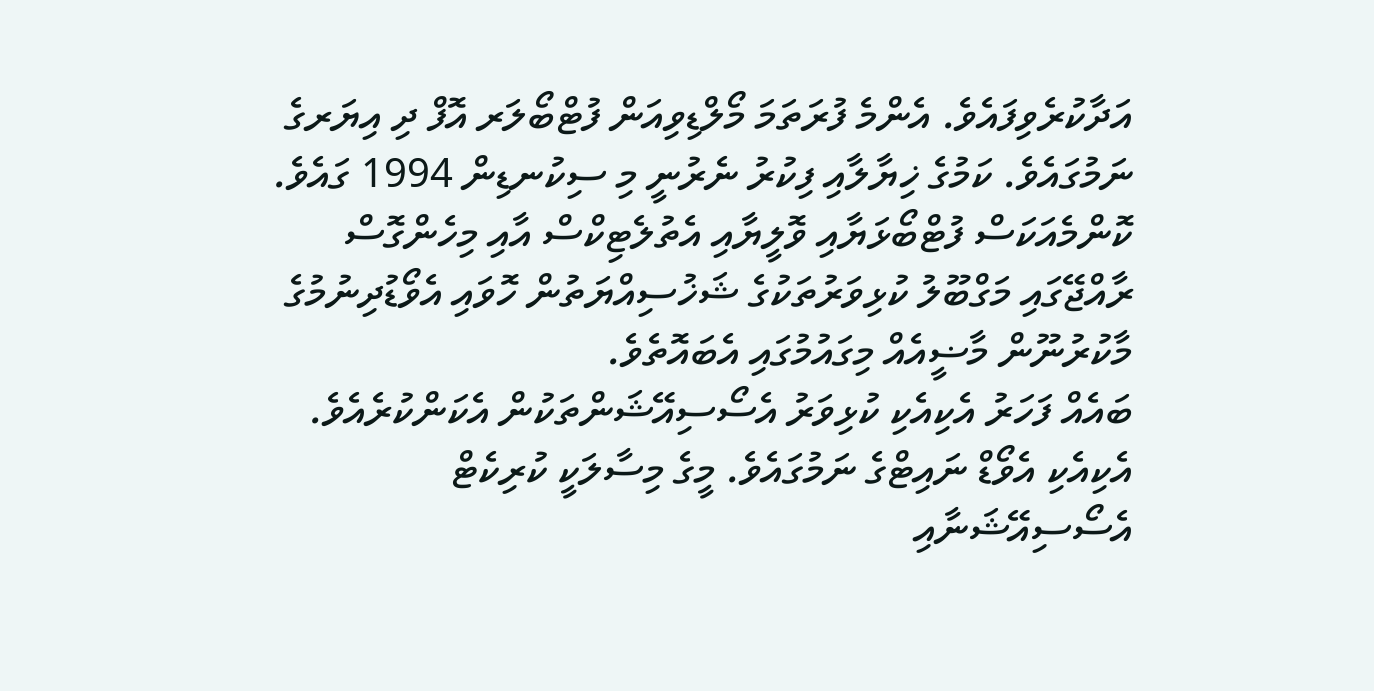އަދާކުރެވިފައެވެ. އެންމެ ފުރަތަމަ މޯލްޑިވިއަން ފުޓްބޯލަރ އޮފް ދި އިޔަރގެ ނަމުގައެވެ. ކަމުގެ ޚިޔާލާއި ފިކުރު ނެރުނީ މި ސިކުނޑިން 1994 ގައެވެ. ކޮންމެއަކަސް ފުޓްބޯޅަޔާއި ވޮލީޔާއި އެތުލެޓިކްސް އާއި މިހެންގޮސް ރާއްޖޭގައި މަގްބޫލު ކުޅިވަރުތަކުގެ ޝަޚުސިއްޔަތުން ހޮވައި އެވޯޑުދިނުމުގެ މާކުރުނޫން މާޟީއެއް މިގައުމުގައި އެބައޮތެވެ.
ބައެއް ފަހަރު އެކިއެކި ކުޅިވަރު އެސޯސިއޭޝަންތަކުން އެކަންކުރެއެވެ. އެކިއެކި އެވޯޑް ނައިޓްގެ ނަމުގައެވެ. މީގެ މިސާލަކީ ކުރިކެޓް އެސޯސިއޭޝަނާއި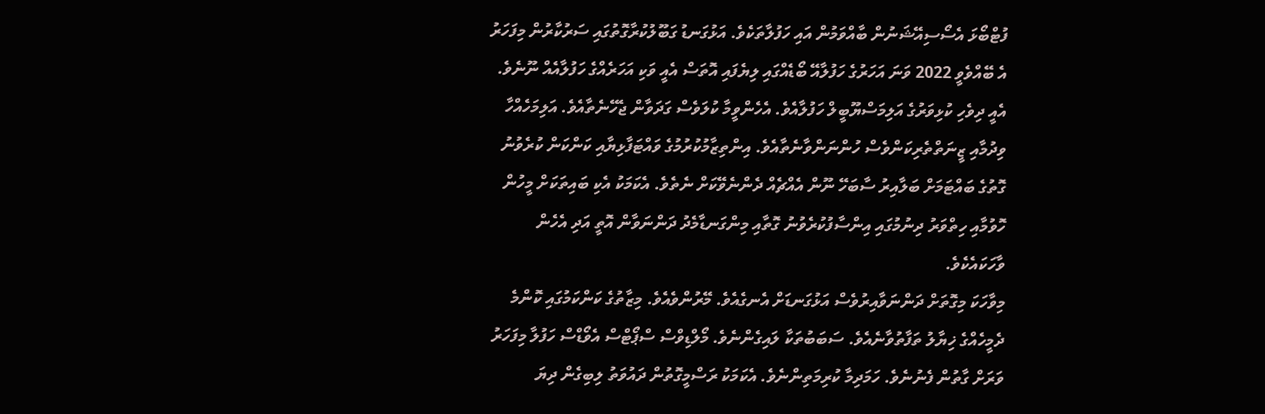ފުޓްބޯޅަ އެސޯސިއޭޝަނުން ބާއްވަމުން އައި ހަފުލާތަކެވެ. އަޅުގަނޑު ގަބޫލުކުރާގޮތުގައި ސަރުކާރުން މިފަހަރު އެ ބޭއްވެވީ 2022 ވަނަ އަހަރުގެ ހަފުލާއޭ ބޯޑެއްގައި ލިޔެފައި އޮތަސް އެއީ ވަކި އަހަރެއްގެ ހަފުލާއެއް ނޫނެވެ. އެއީ ދިވެހި ކުޅިވަރުގެ އަލިމަސްޔޫބީލް ހަފުލާއެވެ. އެހެންވީމާ ކުލަވެސް ގަދަވާން ޖެހޭނެތާއެވެ. އަލިމަހެއްހާ ވިދުމާއި ޒީނަތްތެރިކަންވެސް ހުންނަންވާނެތާއެވެ. އިންތިޒާމުކުރުމުގެ ވައްޓަފާޅިޔާއި ކަންކަން ކުރެވުނު ގޮތުގެ ބައްޓަމަށް ބަލާއިރު ސާބަހޭ ނޫން އެއްޗެއް ދެންނެވޭކަށް ނެތެވެ. އެކަމަކު އެކި ބައިތަކަށް މީހުން ހޮވުމާއި ހިތްވަރު ދިނުމުގައި އިންސާފުކުރެވުނު ގޮތާއި މިންގަނޑާމެދު ދަންނަވާން އޮތީ އަދި އެހެން ވާހަކައެކެވެ.
މިވާހަކަ މިގޮތަށް ދަންނަވާއިރުވެސް އަޅުގަނޑަށް އެނގެއެވެ. މޭރުންވެއެވެ. މިޒާތުގެ ކަންކަމުގައި ކޮންމެ ދެމީހެއްގެ ޚިޔާލު ތަފާތުވާނެއެވެ. ސަބަބުތަކާ ލައިގެންނެވެ. މޯލްޑިވްސް ސްޕޯޓްސް އެވޯޑްސް ހަފުލާ މިފަހަރު ވަރަށް ގާތުން ފެނުނެވެ. ހަމަދިމާ ކުރިމަތިންނެވެ. އެކަމަކު ރަސްމީގޮތުން ދައުވަތު ލިބިގެން ދިޔަ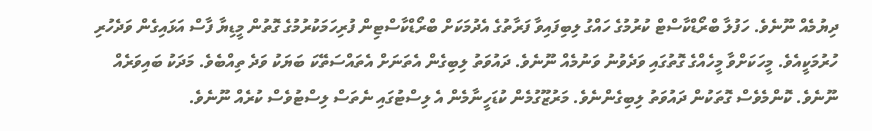ދިޔުމެއް ނޫނެވެ. ހަފުލާ ބްރޯޑްކާސްޓް ކުރުމުގެ ހައްގު ލިބިފައިވާ ފަރާތުގެ އެދުމަކަށް ބްރޯޑްކާސްޓިން ފުރިހަމަކުރުމުގެ ގޮތުން މީޑިޔާ ފާސް އަޅައިގެން ވަދެހުރި ހުރުމަކީއެވެ. މީހަކަށްވާ މީހެއްގެ ގޮތުގައި ވަދެވުނު ވަނުމެއް ނޫނެވެ. ދައުވަތު ލިބިގެން އެތަނަށް އެތައްސަތޭކަ ބަޔަކު ވަދެ ތިއްބެވެ. މަދަކު ބައިވަރެއް ނޫނެވެ. ކޮންމެވެސް ގޮތަކުން ދައުވަތު ލިބިގެންނެވެ. މަރުޒޫގުމެން ކުޑަހީނާމެން އެ ލިސްޓުގައި ނެތަސް ލިސްޓުވެސް ކުރެއް ނޫނެވެ.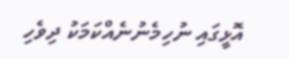އޮޅީގައި ނުހިމެނުނެއްކަމަކު ދިވެހި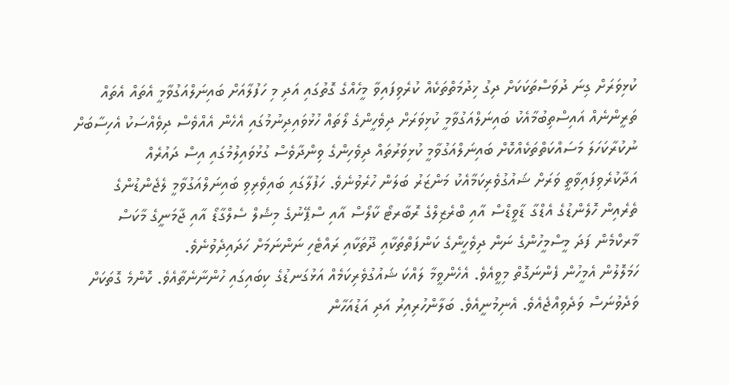ކުޅިވަރަށް ގިނަ ދުވަސްތަކަކަށް ދިގު ޚިދުމަތްތަކެއް ކުރެވިފައިވާ މީހެއްގެ ގޮތުގައި އަދި މި ހަފުލާއަށް ބައިނަލްއަގުވާމީ އެތައް އެތައް ތަރީންނެއް އައިސްތިބުމާއެކު ބައިނަލްއަގުވާމީ ކުޅިވަރަށް ދިވެހީންގެ ލޯތައް ހުޅުވައިދިނުމުގައި އެހެން އެއްވެސް ދިވެއްސަކު އެހިސާބަށް ނުކުރާކަހަލަ މަސައްކަތްތަކެއްކޮށް ބައިނަލްއަގުވާމީ ކުޅިވަރުތައް ދިވެހިންގެ ވިންދާވެސް ގުޅުވައިލުމުގައި އިސް ދައުރެއް އަދާކުރެވިފައިވާތީ ވަރަށް ޝައުގުވެރިކަމާއެކު މަންޒަރު ބަލަން ހުރެވުނެވެ. ހަފުލާގައި ބައިވެރިވި ބައިނަލްއަގުވާމީ ލެޖެންޑުންގެ ތެރެއިން ހޮލެންޑުގެ އެޑްގާ ޑާވީޑްސް އާއި ބްރެޒިލްގެ ރޮބާރޓޯ ކާލޯސް އާއި ސްޕޭނުގެ މިޝެލް ސެލްގާޑޯ އާއި ޖާމަނީގެ މާކަސް މާރކްމެން ފަދަ މީސްމީހުންގެ ނަން ދިވެހީންގެ ކަންފަތްތަކާއި ދޫތަކާއި ރައްޓެހި ނަންނަމަށް ހަދައިދެވުނެވެ.
ހަމަލޮލުން އެމީހުން ފެންނަގޮތް މިވީއެވެ. އެހެންވީމާ ލައްކަ ޝައުގުވެރިކަމެއް އަޅުގަނޑުގެ ކިބައިގައި ހުންނާނެތާއެވެ. ކޮންމެ ގޮތަކަށް ވަދެވުނަސް ވަދެވިއްޖެއެވެ. އެނިމުނީއެވެ. ބަލާންހުރިއިރު އަދި އަޑުއަހާން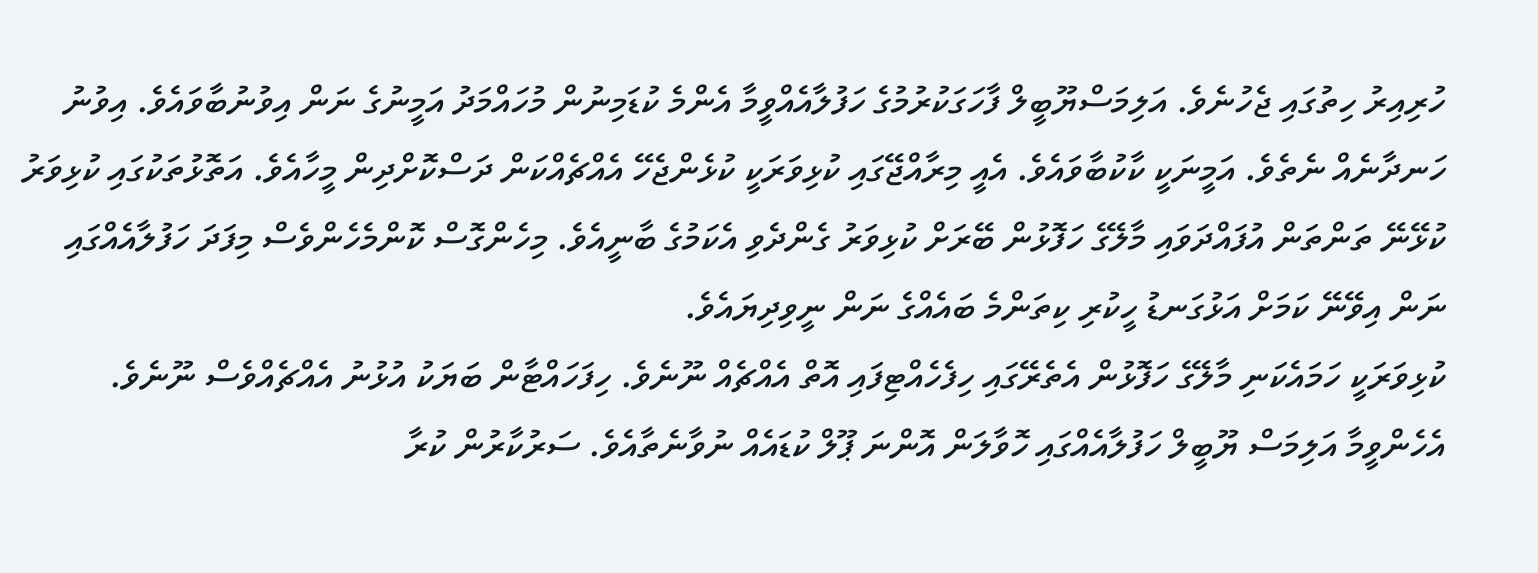ހުރިއިރު ހިތުގައި ޖެހުނެވެ. އަލިމަސްޔޫބީލް ފާހަގަކުރުމުގެ ހަފުލާއެއްވީމާ އެންމެ ކުޑަމިނުން މުހައްމަދު އަމީނުގެ ނަން އިވުނުބާވައެވެ. އިވުނު ހަނދާނެއް ނެތެވެ. އަމީނަކީ ކާކުބާވައެވެ. އެއީ މިރާއްޖޭގައި ކުޅިވަރަކީ ކުޅެންޖެހޭ އެއްޗެއްކަން ދަސްކޮށްދިން މީހާއެވެ. އަތޮޅުތަކުގައި ކުޅިވަރު ކުޅޭނޭ ތަންތަން އުފައްދަވައި މާލޭގެ ހަފޮޅުން ބޭރަށް ކުޅިވަރު ގެންދެވި އެކަމުގެ ބާނީއެވެ. މިހެންގޮސް ކޮންމެހެންވެސް މިފަދަ ހަފުލާއެއްގައި ނަން އިވޭނޭ ކަމަށް އަޅުގަނޑު ހީކުރި ކިތަންމެ ބައެއްގެ ނަން ނީވިދިޔައެވެ.
ކުޅިވަރަކީ ހަމައެކަނި މާލޭގެ ހަފޮޅުން އެތެރޭގައި ހިފެހެއްޓިފައި އޮތް އެއްޗެއް ނޫނެވެ. ހިފަހައްޓާން ބަޔަކު އުޅުނު އެއްޗެއްވެސް ނޫނެވެ. އެހެންވީމާ އަލިމަސް ޔޫބީލް ހަފުލާއެއްގައި ހޮވާލަން އޮންނަ ޕޫލް ކުޑައެއް ނުވާނެތާއެވެ. ސަރުކާރުން ކުރާ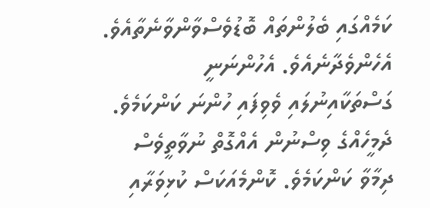ކަމެއްގައި ބެލުންތައް ބޮޑުވެސްވާންވާނެތާއެވެ. އެހެންވެދާނެއެވެ. އެހުންނަނީ ގަސްތަކާއިނުލައި ވެވިފައި ހުންނަ ކަންކަމެވެ. ދެމީހެއްގެ ވިސްނުން އެއްގޮތް ނުވާތީވެސް ދިމާވާ ކަންކަމެވެ. ކޮންމެއަކަސް ކުޅިވަރާއި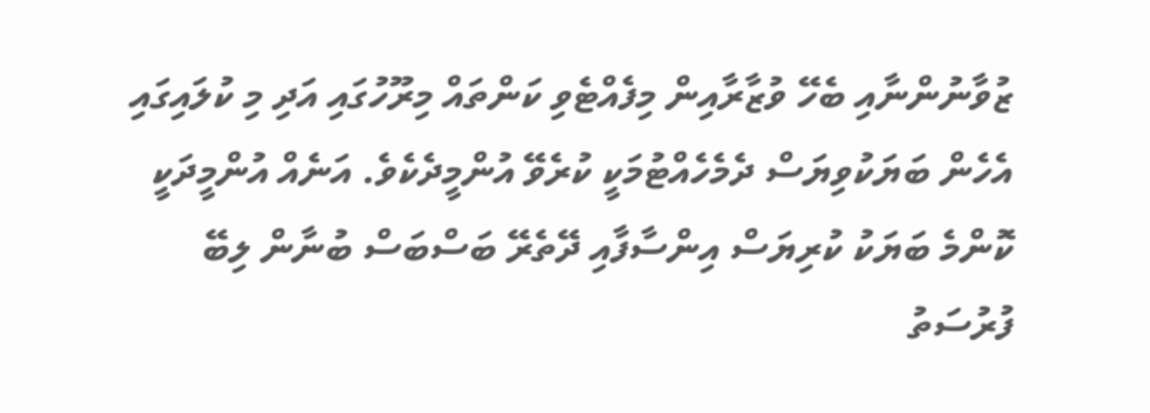ޒުވާނުންނާއި ބެހޭ ވުޒާރާއިން މިފެއްޓެވި ކަންތައް މިރޫހުގައި އަދި މި ކުލައިގައި އެހެން ބަޔަކުވިޔަސް ދެމެހެއްޓުމަކީ ކުރެވޭ އުންމީދެކެވެ. އަނެއް އުންމީދަކީ ކޮންމެ ބަޔަކު ކުރިޔަސް އިންސާފާއި ދޭތެރޭ ބަސްބަސް ބުނާން ލިބޭ ފުރުސަތު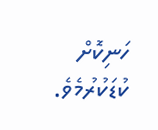ހަނިކޮށް ކުޑަކުރުމެވެ.